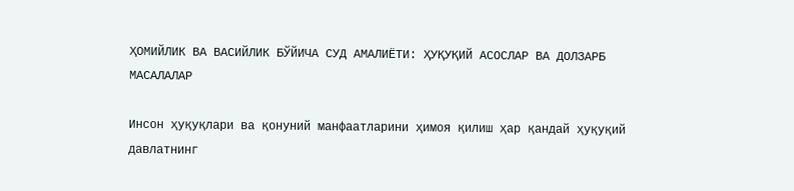ҲОМИЙЛИК ВА ВАСИЙЛИК БЎЙИЧА СУД АМАЛИЁТИ: ҲУҚУҚИЙ АСОСЛАР ВА ДОЛЗАРБ МАСАЛАЛАР

Инсон ҳуқуқлари ва қонуний манфаатларини ҳимоя қилиш ҳар қандай ҳуқуқий давлатнинг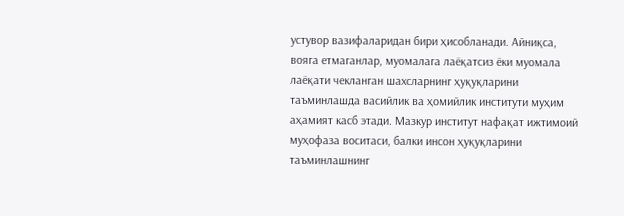устувор вазифаларидан бири ҳисобланади. Айниқса, вояга етмаганлар, муомалага лаёқатсиз ёки муомала лаёқати чекланган шахсларнинг ҳуқуқларини таъминлашда васийлик ва ҳомийлик институти муҳим аҳамият касб этади. Мазкур институт нафақат ижтимоий муҳофаза воситаси, балки инсон ҳуқуқларини таъминлашнинг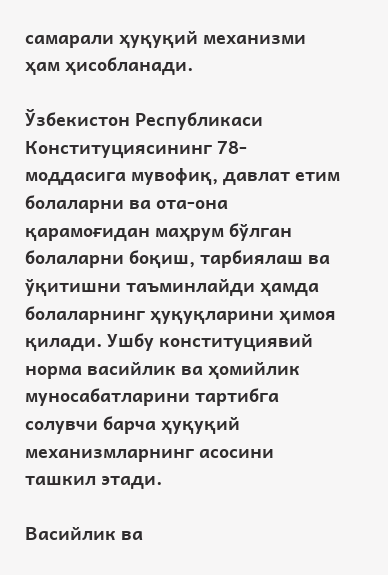самарали ҳуқуқий механизми ҳам ҳисобланади.

Ўзбекистон Республикаси Конституциясининг 78-моддасига мувофиқ, давлат етим болаларни ва ота-она қарамоғидан маҳрум бўлган болаларни боқиш, тарбиялаш ва ўқитишни таъминлайди ҳамда болаларнинг ҳуқуқларини ҳимоя қилади. Ушбу конституциявий норма васийлик ва ҳомийлик муносабатларини тартибга солувчи барча ҳуқуқий механизмларнинг асосини ташкил этади.

Васийлик ва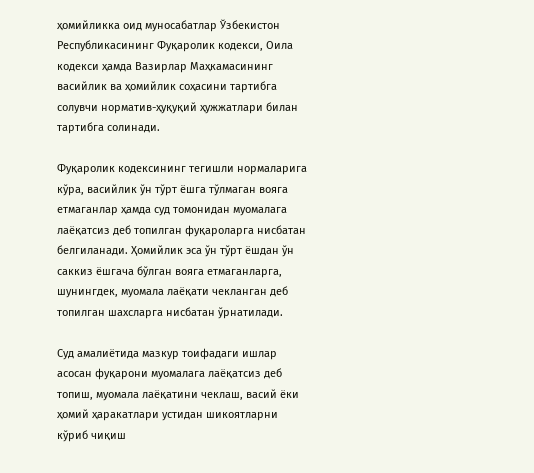ҳомийликка оид муносабатлар Ўзбекистон Республикасининг Фуқаролик кодекси, Оила кодекси ҳамда Вазирлар Маҳкамасининг васийлик ва ҳомийлик соҳасини тартибга солувчи норматив-ҳуқуқий ҳужжатлари билан тартибга солинади.

Фуқаролик кодексининг тегишли нормаларига кўра, васийлик ўн тўрт ёшга тўлмаган вояга етмаганлар ҳамда суд томонидан муомалага лаёқатсиз деб топилган фуқароларга нисбатан белгиланади. Ҳомийлик эса ўн тўрт ёшдан ўн саккиз ёшгача бўлган вояга етмаганларга, шунингдек, муомала лаёқати чекланган деб топилган шахсларга нисбатан ўрнатилади.

Суд амалиётида мазкур тоифадаги ишлар асосан фуқарони муомалага лаёқатсиз деб топиш, муомала лаёқатини чеклаш, васий ёки ҳомий ҳаракатлари устидан шикоятларни кўриб чиқиш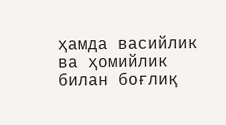ҳамда васийлик ва ҳомийлик билан боғлиқ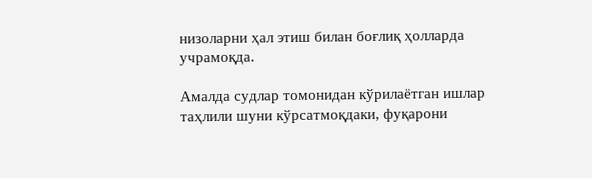низоларни ҳал этиш билан боғлиқ ҳолларда учрамоқда.

Амалда судлар томонидан кўрилаётган ишлар таҳлили шуни кўрсатмоқдаки, фуқарони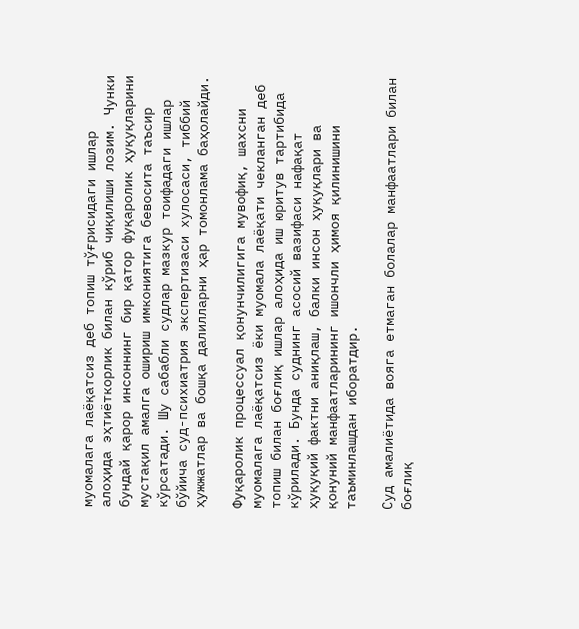муомалага лаёқатсиз деб топиш тўғрисидаги ишлар алоҳида эҳтиёткорлик билан кўриб чиқилиши лозим. Чунки бундай қарор инсоннинг бир қатор фуқаролик ҳуқуқларини мустақил амалга ошириш имкониятига бевосита таъсир кўрсатади. Шу сабабли судлар мазкур тоифадаги ишлар бўйича суд-психиатрия экспертизаси хулосаси, тиббий ҳужжатлар ва бошқа далилларни ҳар томонлама баҳолайди.

Фуқаролик процессуал қонунчилигига мувофиқ, шахсни муомалага лаёқатсиз ёки муомала лаёқати чекланган деб топиш билан боғлиқ ишлар алоҳида иш юритув тартибида кўрилади. Бунда суднинг асосий вазифаси нафақат ҳуқуқий фактни аниқлаш, балки инсон ҳуқуқлари ва қонуний манфаатларининг ишончли ҳимоя қилинишини таъминлашдан иборатдир.

Суд амалиётида вояга етмаган болалар манфаатлари билан боғлиқ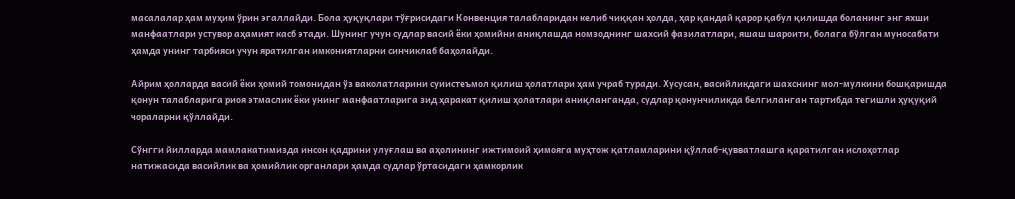масалалар ҳам муҳим ўрин эгаллайди. Бола ҳуқуқлари тўғрисидаги Конвенция талабларидан келиб чиққан ҳолда, ҳар қандай қарор қабул қилишда боланинг энг яхши манфаатлари устувор аҳамият касб этади. Шунинг учун судлар васий ёки ҳомийни аниқлашда номзоднинг шахсий фазилатлари, яшаш шароити, болага бўлган муносабати ҳамда унинг тарбияси учун яратилган имкониятларни синчиклаб баҳолайди.

Айрим ҳолларда васий ёки ҳомий томонидан ўз ваколатларини суиистеъмол қилиш ҳолатлари ҳам учраб туради. Хусусан, васийликдаги шахснинг мол-мулкини бошқаришда қонун талабларига риоя этмаслик ёки унинг манфаатларига зид ҳаракат қилиш ҳолатлари аниқланганда, судлар қонунчиликда белгиланган тартибда тегишли ҳуқуқий чораларни қўллайди.

Сўнгги йилларда мамлакатимизда инсон қадрини улуғлаш ва аҳолининг ижтимоий ҳимояга муҳтож қатламларини қўллаб-қувватлашга қаратилган ислоҳотлар натижасида васийлик ва ҳомийлик органлари ҳамда судлар ўртасидаги ҳамкорлик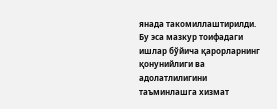янада такомиллаштирилди. Бу эса мазкур тоифадаги ишлар бўйича қарорларнинг қонунийлиги ва адолатлилигини таъминлашга хизмат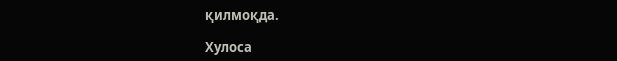қилмоқда.

Хулоса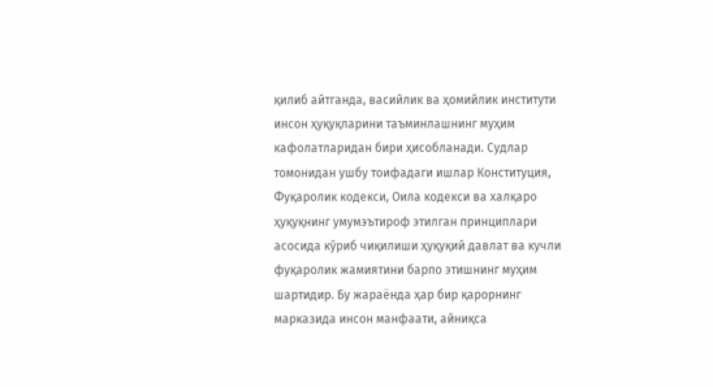қилиб айтганда, васийлик ва ҳомийлик институти инсон ҳуқуқларини таъминлашнинг муҳим кафолатларидан бири ҳисобланади. Судлар томонидан ушбу тоифадаги ишлар Конституция, Фуқаролик кодекси, Оила кодекси ва халқаро ҳуқуқнинг умумэътироф этилган принциплари асосида кўриб чиқилиши ҳуқуқий давлат ва кучли фуқаролик жамиятини барпо этишнинг муҳим шартидир. Бу жараёнда ҳар бир қарорнинг марказида инсон манфаати, айниқса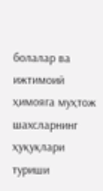болалар ва ижтимоий ҳимояга муҳтож шахсларнинг ҳуқуқлари туриши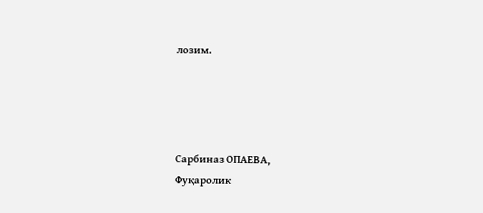лозим.




Сарбиназ ОПАЕВА,
Фуқаролик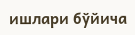ишлари бўйича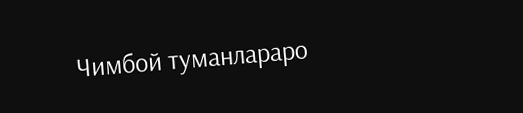Чимбой туманлараро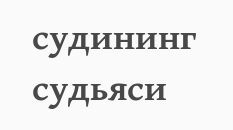судининг судьяси